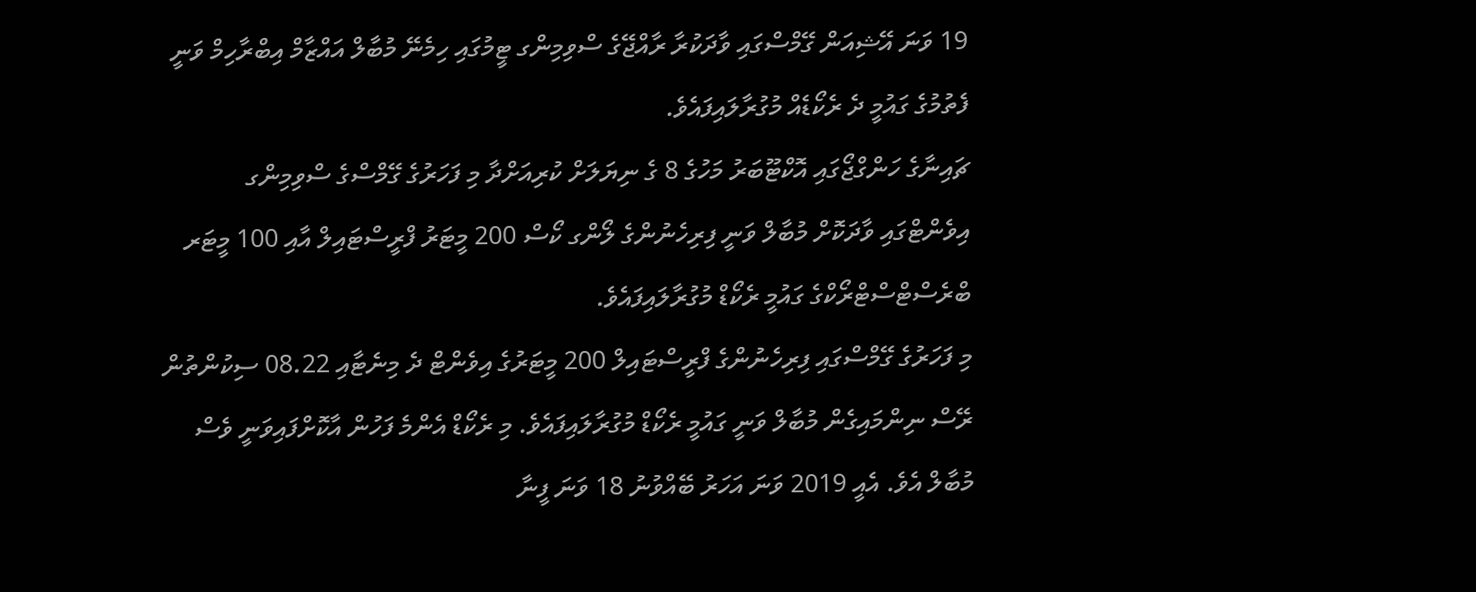19 ވަނަ އޭޝިއަން ގޭމްސްގައި ވާދަކުރާ ރާއްޖޭގެ ސްވިމިންގ ޓީމުގައި ހިމެނޭ މުބާލް އައްޒާމް އިބްރާހިމް ވަނީ ފެތުމުގެ ގައުމީ ދެ ރެކޯޑެއް މުގުރާލައިފައެވެ.
ޗައިނާގެ ހަންގްޖޯގައި އޮކްޓޫބަރު މަހުގެ 8 ގެ ނިޔަލަށް ކުރިއަށްދާ މި ފަހަރުގެ ގޭމްސްގެ ސްވިމިންގ އިވެންޓްގައި ވާދަކޮށް މުބާލް ވަނީ ފިރިހެނުންގެ ލޯންގ ކޯސް 200 މީޓަރު ފްރީސްޓައިލް އާއި 100 މީޓަރ ބްރެސްޓްސްޓްރޯކްގެ ގައުމީ ރެކޯޑް މުގުރާލައިފައެވެ.
މި ފަހަރުގެ ގޭމްސްގައި ފިރިހެނުންގެ ފްރީސްޓައިލް 200 މީޓަރުގެ އިވެންޓް ދެ މިނެޓާއި 08.22 ސިކުންތުން ރޭސް ނިންމައިގެން މުބާލް ވަނީ ގައުމީ ރެކޯޑް މުގުރާލައިފައެވެ. މި ރެކޯޑް އެންމެ ފަހުން އާކޮށްފައިވަނީ ވެސް މުބާލް އެވެ. އެއީ 2019 ވަނަ އަހަރު ބޭއްވުނު 18 ވަނަ ފީނާ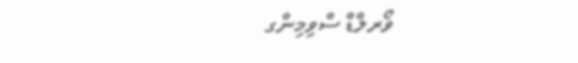ވޯރލްޑް ސްވިމިންގ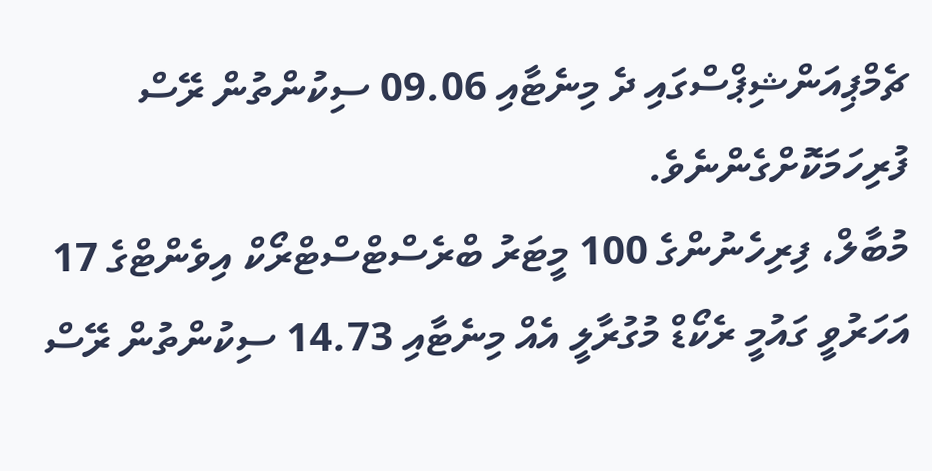ޗެމްޕިއަންޝިޕްސްގައި ދެ މިނެޓާއި 09.06 ސިކުންތުން ރޭސް ފުރިހަމަކޮށްގެންނެވެ.
މުބާލް، ފިރިހެނުންގެ 100 މީޓަރު ބްރެސްޓްސްޓްރޯކް އިވެންޓްގެ 17 އަހަރުވީ ގައުމީ ރެކޯޑް މުގުރާލީ އެއް މިނެޓާއި 14.73 ސިކުންތުން ރޭސް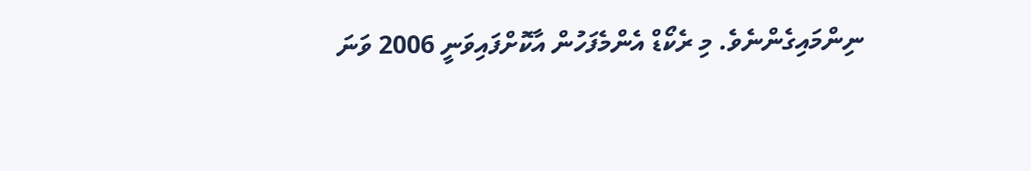ނިންމައިގެންނެވެ. މި ރެކޯޑް އެންމެފަހުން އާކޮށްފައިވަނީ 2006 ވަނަ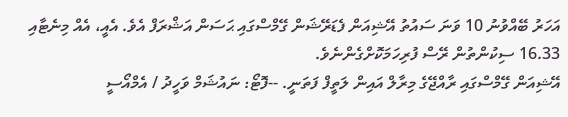އަހަރު ބޭއްވުނު 10 ވަނަ ސައުތު އޭޝިއަން ފެޑަރޭޝަން ގޭމްސްގައި ޙަސަން އަޝްރަފް އެވެ. އެއީ، އެއް މިނެޓާއި 16.33 ސިކުންތުން ރޭސް ފުރިހަމަކޮށްގެންނެވެ.
އޭޝިއަން ގޭމްސްގައި ރާއްޖޭގެ މިރާލް އައިން ލަތީފް ފަތަނީ. --ފޮޓޯ: ނައުޝަމް ވަހީދު / އެމްއޯސީ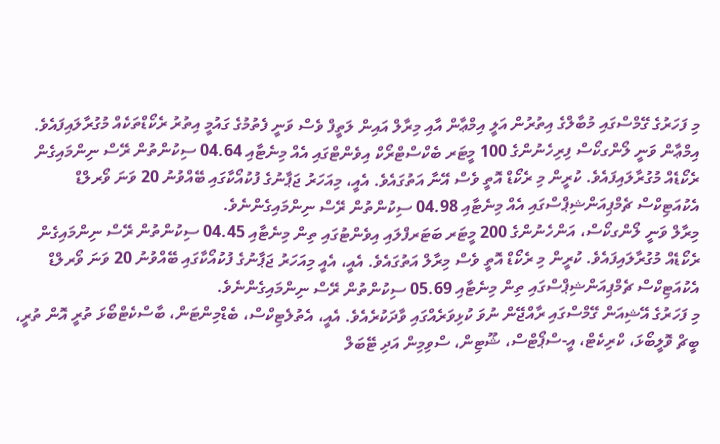މި ފަހަރުގެ ގޭމްސްގައި މުބާލްގެ އިތުރުން އަލީ އިމްޢާން އާއި މިރާލް އައިން ލަތީފް ވެސް ވަނީ ފެތުމުގެ ގައުމީ އިތުރު ރެކޯޑްތަކެއް މުގުރާލައިފައެވެ.
އިމްޢާން ވަނީ ލޯންގކޯސް ފިރިހެނުންގެ 100 މީޓަރ ބެކްސްޓްރޯކް އިވެންޓްގައި އެއް މިނެޓާއި 04.64 ސިކުންތުން ރޭސް ނިންމައިގެން ރެކޯޑެއް މުގުރާލައިފައެވެ. ކުރީން މި ރެކޯޑް އޮތީ ވެސް އޭނާ އަތުގައެވެ. އެއީ، މިއަހަރު ޖަޕާނުގެ ފުކުއޯކާގައި ބޭއްވުނު 20 ވަނަ ވޯރލްޑް އެކުއަޓިކްސް ޗެމްޕިއަންޝިޕްސްގައި އެއް މިނެޓާއި 04.98 ސިކުންތުން ރޭސް ނިންމައިގެންނެވެ.
މިރާލް ވަނީ ލޯންގކޯސް، އަންހެނުންގެ 200 މީޓަރ ބަޓަރފްލައި އިވެންޓުގައި ތިން މިނެޓާއި 04.45 ސިކުންތުން ރޭސް ނިންމައިގެން ރެކޯޑެއް މުގުރާލައިފައެވެ. ކުރީން މި ރެކޯޑް އޮތީ ވެސް މިރާލް އަތުގައެވެ. އެއީ، އެއީ މިއަހަރު ޖަޕާނުގެ ފުކުއޯކާގައި ބޭއްވުނު 20 ވަނަ ވޯރލްޑް އެކުއަޓިކްސް ޗެމްޕިއަންޝިޕްސްގައި ތިން މިނެޓާއި 05.69 ސިކުންތުން ރޭސް ނިންމައިގެންނެވެ.
މި ފަހަރުގެ އޭޝިއަން ގޭމްސްގައި ރާއްޖޭން ނުވަ ކުޅިވަރެއްގައި ވާދަކުރެއެވެ. އެއީ، އެތުލެޓިކްސް، ބެޑްމިންޓަން، ބާސްކެޓްބޯޅަ ތުރީ އޮން ތުރީ، ބީޗް ވޮލީބޯޅަ، ކްރިކެޓް، އީ-ސްޕޯޓްސް، ޝޫޓިން، ސްވިމިން އަދި ޓޭބަލް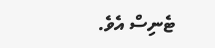ޓެނިސް އެވެ.